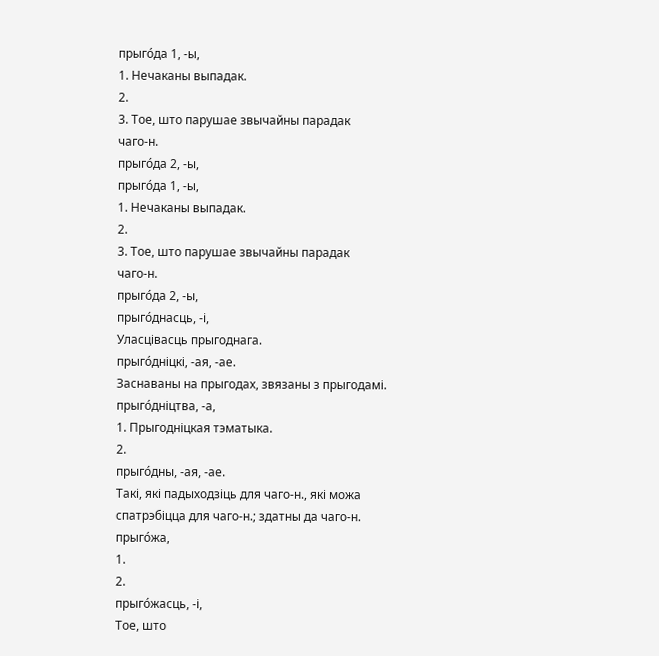прыго́да 1, ‑ы,
1. Нечаканы выпадак.
2.
3. Тое, што парушае звычайны парадак чаго‑н.
прыго́да 2, ‑ы,
прыго́да 1, ‑ы,
1. Нечаканы выпадак.
2.
3. Тое, што парушае звычайны парадак чаго‑н.
прыго́да 2, ‑ы,
прыго́днасць, ‑і,
Уласцівасць прыгоднага.
прыго́дніцкі, ‑ая, ‑ае.
Заснаваны на прыгодах, звязаны з прыгодамі.
прыго́дніцтва, ‑а,
1. Прыгодніцкая тэматыка.
2.
прыго́дны, ‑ая, ‑ае.
Такі, які падыходзіць для чаго‑н., які можа спатрэбіцца для чаго‑н.; здатны да чаго‑н.
прыго́жа,
1.
2.
прыго́жасць, ‑і,
Тое, што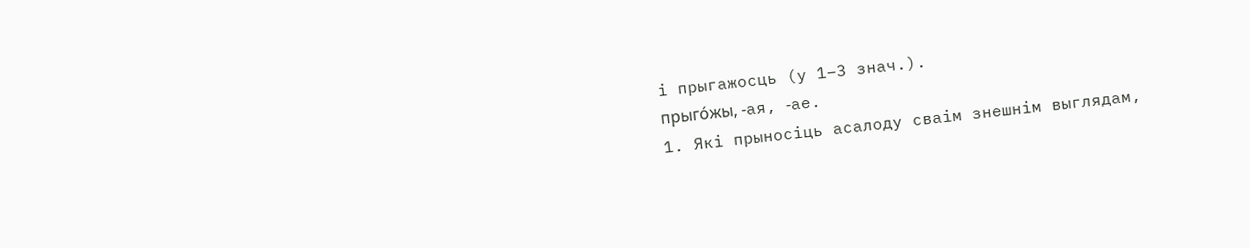і прыгажосць (у 1–3 знач.).
прыго́жы, ‑ая, ‑ае.
1. Які прыносіць асалоду сваім знешнім выглядам,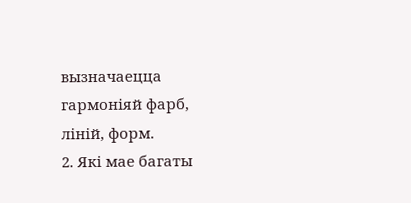вызначаецца гармоніяй фарб, ліній, форм.
2. Які мае багаты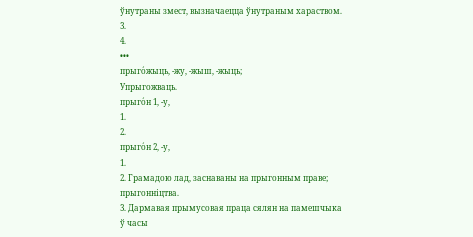ўнутраны змест, вызначаецца ўнутраным хараством.
3.
4.
•••
прыго́жыць, ‑жу, ‑жыш, ‑жыць;
Упрыгожваць.
прыго́н 1, ‑у,
1.
2.
прыго́н 2, ‑у,
1.
2. Грамадою лад, заснаваны на прыгонным праве; прыгонніцтва.
3. Дармавая прымусовая праца сялян на памешчыка ў часы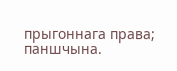прыгоннага права; паншчына.